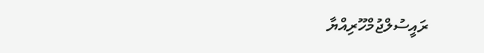ރައީސުލްޖުމްހޫރިއްޔާ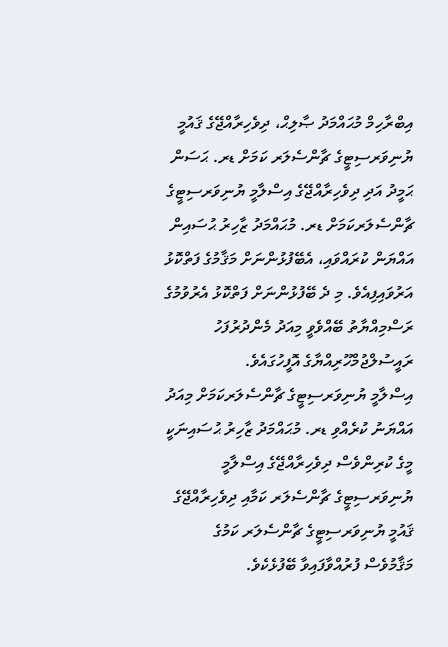އިބްރާހިމް މުޙައްމަދު ޞާލިޙް، ދިވެހިރާއްޖޭގެ ޤައުމީ ޔުނިވަރސިޓީގެ ޗާންސެލަރ ކަމަށް ޑރ. ޙަސަން ޙަމީދު އަދި ދިވެހިރާއްޖޭގެ އިސްލާމީ ޔުނިވަރސިޓީގެ ޗާންސެލަރކަމަށް ޑރ. މުޙައްމަދު ޒާހިރު ޙުސައިން އައްޔަން ކުރައްވައި، އެބޭފުޅުންނަށް މަޤާމުގެ ފަތްކޮޅު އަރުވައިފިއެވެ. މި ދެ ބޭފުޅުންނަށް ފަތްކޮޅު އެރުވުމުގެ ރަސްމިއްޔާތު ބޭއްވެވީ މިއަދު މެންދުރުފަހު ރައީސުލްޖުމްހޫރިއްޔާގެ އޮފީހުގައެވެ.
އިސްލާމީ ޔުނިވަރސިޓީގެ ޗާންސެލަރކަމަށް މިއަދު އައްޔަނު ކުރެއްވި ޑރ. މުޙައްމަދު ޒާހިރު ޙުސައިނަކީ މީގެ ކުރިންވެސް ދިވެހިރާއްޖޭގެ އިސްލާމީ ޔުނިވަރސިޓީގެ ޗާންސެލަރ ކަމާއި ދިވެހިރާއްޖޭގެ ޤައުމީ ޔުނިވަރސިޓީގެ ޗާންސެލަރ ކަމުގެ މަޤާމުވެސް ފުރުއްވާފައިވާ ބޭފުޅެކެވެ.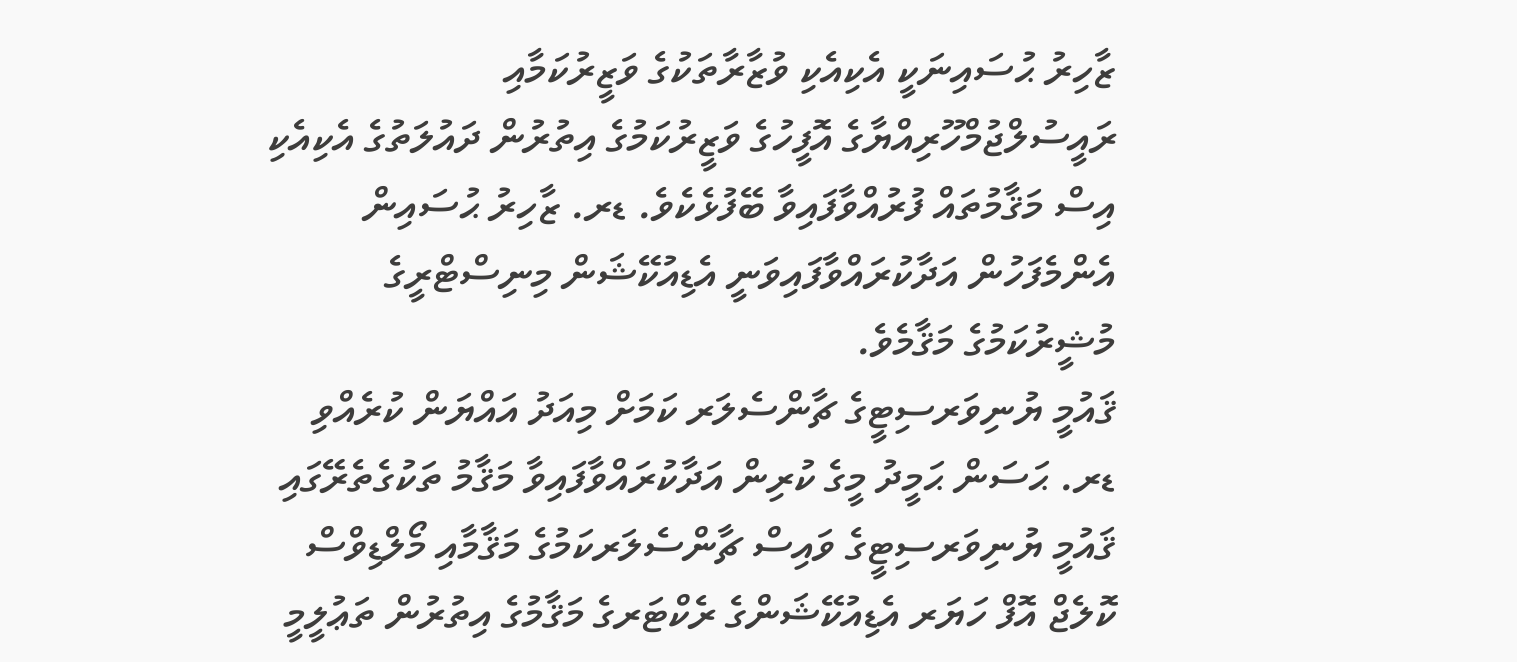ޒާހިރު ޙުސައިނަކީ އެކިއެކި ވުޒާރާތަކުގެ ވަޒީރުކަމާއި ރައީސުލްޖުމްހޫރިއްޔާގެ އޮފީހުގެ ވަޒީރުކަމުގެ އިތުރުން ދައުލަތުގެ އެކިއެކި އިސް މަޤާމުތައް ފުރުއްވާފައިވާ ބޭފުޅެކެވެ. ޑރ. ޒާހިރު ޙުސައިން އެންމެފަހުން އަދާކުރައްވާފައިވަނީ އެޑިއުކޭޝަން މިނިސްޓްރީގެ މުޝީރުކަމުގެ މަޤާމެވެ.
ޤައުމީ ޔުނިވަރސިޓީގެ ޗާންސެލަރ ކަމަށް މިއަދު އައްޔަން ކުރެއްވި ޑރ. ޙަސަން ޙަމީދު މީގެ ކުރިން އަދާކުރައްވާފައިވާ މަޤާމު ތަކުގެތެރޭގައި ޤައުމީ ޔުނިވަރސިޓީގެ ވައިސް ޗާންސެލަރކަމުގެ މަޤާމާއި މޯލްޑިވްސް ކޮލެޖް އޮފް ހަޔަރ އެޑިއުކޭޝަންގެ ރެކްޓަރގެ މަޤާމުގެ އިތުރުން ތަޢުލީމީ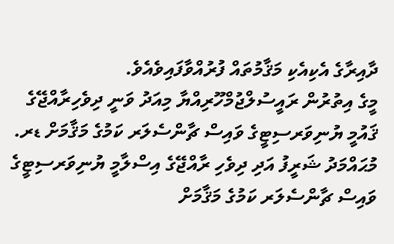ދާއިރާގެ އެކިއެކި މަޤާމުތައް ފުރުއްވާފައިވެއެވެ.
މީގެ އިތުރުން ރައީސުލްޖުމްހޫރިއްޔާ މިއަދު ވަނީ ދިވެހިރާއްޖޭގެ ޤައުމީ ޔުނިވަރސިޓީގެ ވައިސް ޗާންސެލަރ ކަމުގެ މަޤާމަށް ޑރ. މުޙައްމަދު ޝަރީފު އަދި ދިވެހި ރާއްޖޭގެ އިސްލާމީ ޔުނިވަރސިޓީގެ ވައިސް ޗާންސެލަރ ކަމުގެ މަޤާމަށް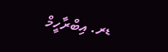ޑރ. އިބްރާހީމް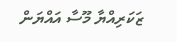ޒަކަރިއްޔާ މޫސާ އައްޔަން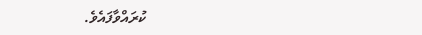ކުރައްވާފައެވެ.